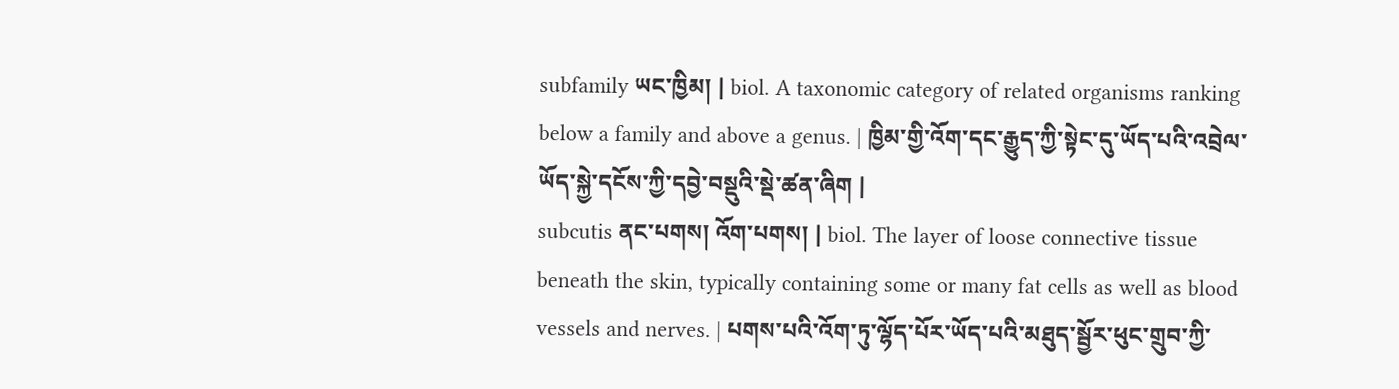subfamily ཡང་ཁྱིམ། | biol. A taxonomic category of related organisms ranking below a family and above a genus. | ཁྱིམ་གྱི་འོག་དང་རྒྱུད་ཀྱི་སྟེང་དུ་ཡོད་པའི་འབྲེལ་ཡོད་སྐྱེ་དངོས་ཀྱི་དབྱེ་བསྡུའི་སྡེ་ཚན་ཞིག |
subcutis ནང་པགས། འོག་པགས། | biol. The layer of loose connective tissue beneath the skin, typically containing some or many fat cells as well as blood vessels and nerves. | པགས་པའི་འོག་ཏུ་ལྷོད་པོར་ཡོད་པའི་མཐུད་སྦྱོར་ཕུང་གྲུབ་ཀྱི་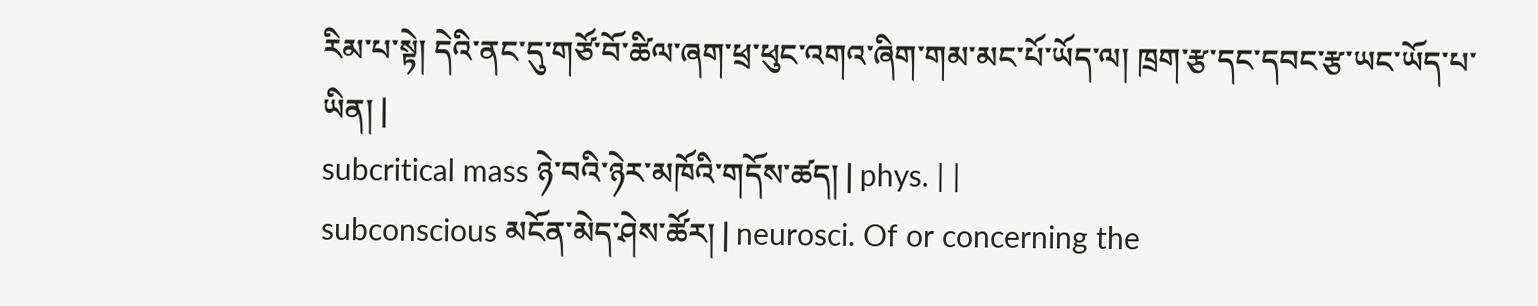རིམ་པ་སྟེ། དེའི་ནང་དུ་གཙོ་བོ་ཚིལ་ཞག་ཕྲ་ཕུང་འགའ་ཞིག་གམ་མང་པོ་ཡོད་ལ། ཁྲག་རྩ་དང་དབང་རྩ་ཡང་ཡོད་པ་ཡིན། |
subcritical mass ཉེ་བའི་ཉེར་མཁོའི་གདོས་ཚད། | phys. | |
subconscious མངོན་མེད་ཤེས་ཚོར། | neurosci. Of or concerning the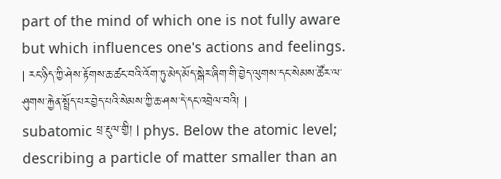part of the mind of which one is not fully aware but which influences one's actions and feelings. | རང་ཉིད་ཀྱི་ཤེས་རྟོགས་ཆ་ཚང་བའི་འོག་ཏུ་མེད་མོད་སྒེར་ཞིག་གི་བྱེད་ལུགས་དང་སེམས་ཚོར་ལ་ཤུགས་རྐྱེན་སྤྲོད་པར་བྱེད་པའི་སེམས་ཀྱི་ཆ་ཤས་དེ་དང་འབྲེལ་བའི། |
subatomic ཕྲ་རྡུལ་གྱི། | phys. Below the atomic level; describing a particle of matter smaller than an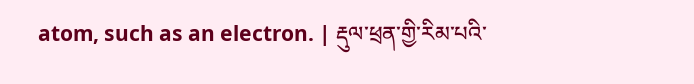atom, such as an electron. | རྡུལ་ཕྲན་གྱི་རིམ་པའི་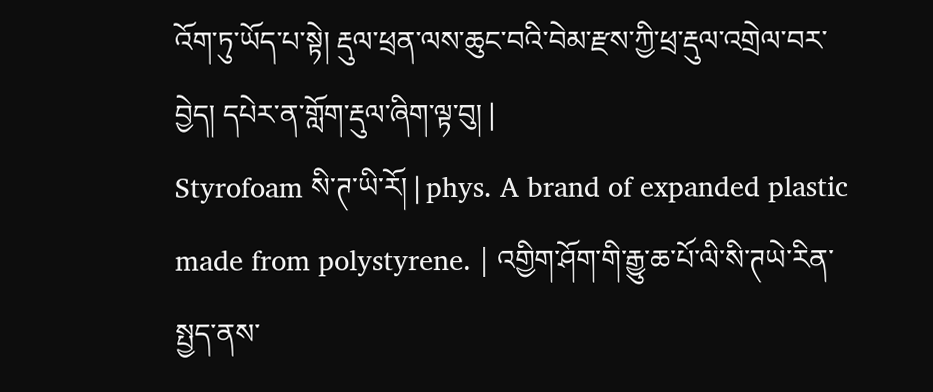འོག་ཏུ་ཡོད་པ་སྟེ། རྡུལ་ཕྲན་ལས་ཆུང་བའི་བེམ་རྫས་ཀྱི་ཕྲ་རྡུལ་འགྲེལ་བར་བྱེད། དཔེར་ན་གློག་རྡུལ་ཞིག་ལྟ་བུ། |
Styrofoam སི་ཊ་ཡི་རོ། | phys. A brand of expanded plastic made from polystyrene. | འགྱིག་ཤོག་གི་རྒྱུ་ཆ་པོ་ལི་སི་ཊཡེ་རིན་སྤྱད་ནས་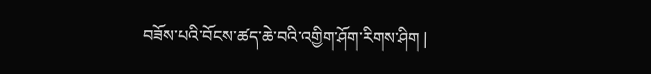བཟོས་པའི་བོངས་ཚད་ཆེ་བའི་འགྱིག་ཤོག་རིགས་ཤིག |